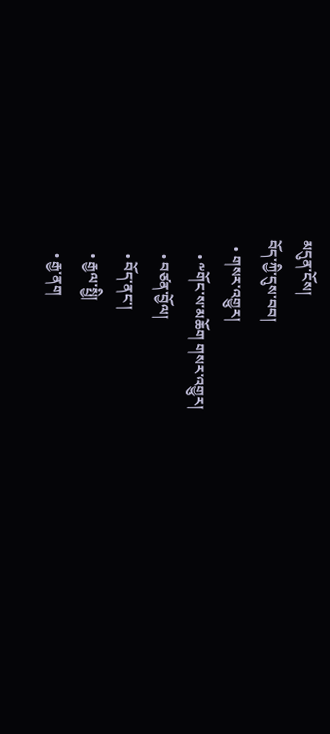མདུན་ངོས།
བོད་ཀྱི་དུས་བབ།
  • གསར་འགྱུར།
    • ༸གོང་ས་མཆོག གསར་འགྱུར།
    • བཙན་བྱོལ།
    • བོད་ནང་།
    • རྒྱལ་སྤྱི།
    • རྒྱ་ནག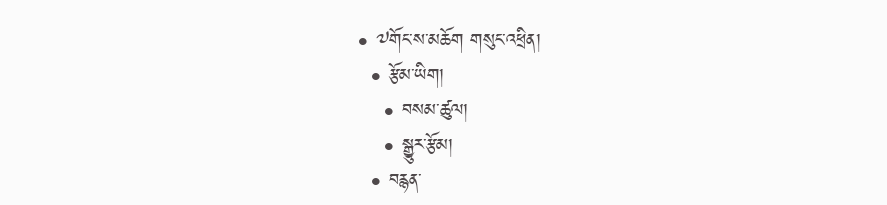• ༧གོང་ས་མཆོག གསུང་འཕྲིན།
  • རྩོམ་ཡིག།
    • བསམ་ཚུལ།
    • སྒྱུར་རྩོམ།
  • བརྙན་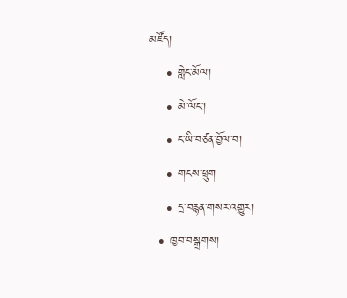མཛོད།
    • གླེང་མོལ།
    • མེ་ལོང་།
    • ང་ཡི་བཙན་བྱོལ་བ།
    • གངས་ཕྲུག
    • དྲ་བརྙན་གསར་འགྱུར།
  • ཁྱབ་བསྒྲགས།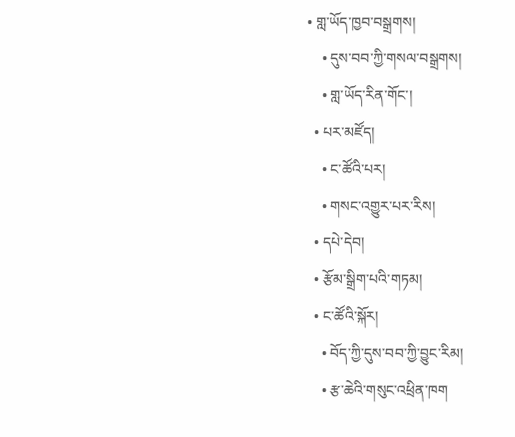• གླ་ཡོད་ཁྱབ་བསྒྲགས།
    • དུས་བབ་ཀྱི་གསལ་བསྒྲགས།
    • གླ་ཡོད་རིན་གོང་།
  • པར་མཛོད།
    • ང་ཚོའི་པར།
    • གསང་འགྱུར་པར་རིས།
  • དཔེ་དེབ།
  • རྩོམ་སྒྲིག་པའི་གཏམ།
  • ང་ཚོའི་སྐོར།
    • བོད་ཀྱི་དུས་བབ་ཀྱི་བྱུང་རིམ།
    • རྩ་ཆེའི་གསུང་འཕྲིན་ཁག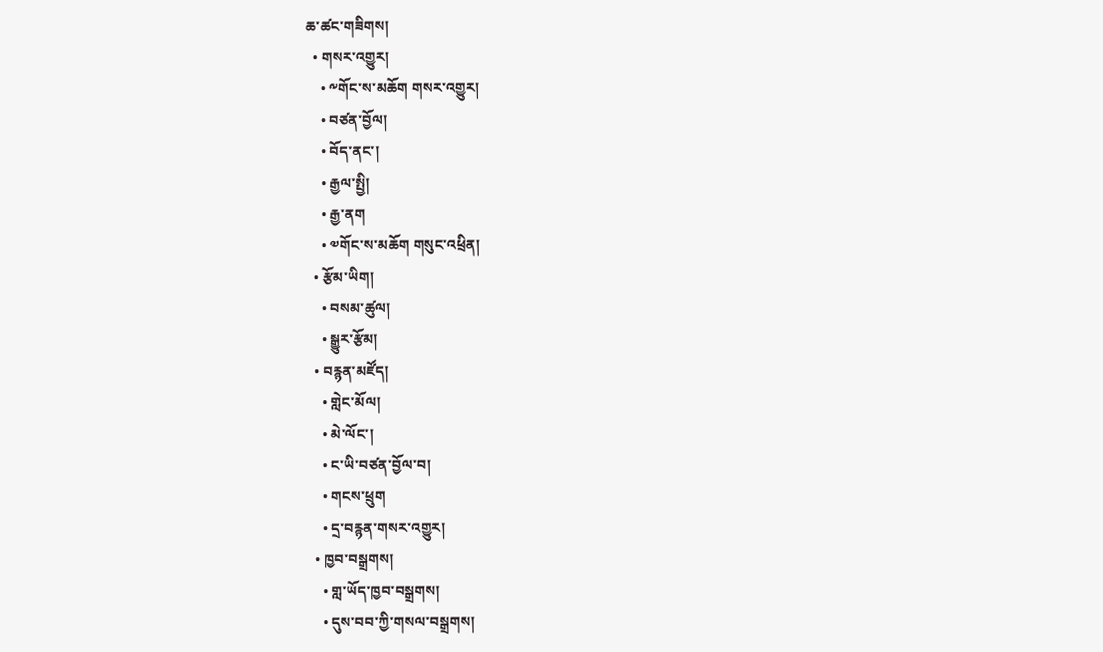ཆ་ཚང་གཟིགས།
  • གསར་འགྱུར།
    • ༸གོང་ས་མཆོག གསར་འགྱུར།
    • བཙན་བྱོལ།
    • བོད་ནང་།
    • རྒྱལ་སྤྱི།
    • རྒྱ་ནག
    • ༧གོང་ས་མཆོག གསུང་འཕྲིན།
  • རྩོམ་ཡིག།
    • བསམ་ཚུལ།
    • སྒྱུར་རྩོམ།
  • བརྙན་མཛོད།
    • གླེང་མོལ།
    • མེ་ལོང་།
    • ང་ཡི་བཙན་བྱོལ་བ།
    • གངས་ཕྲུག
    • དྲ་བརྙན་གསར་འགྱུར།
  • ཁྱབ་བསྒྲགས།
    • གླ་ཡོད་ཁྱབ་བསྒྲགས།
    • དུས་བབ་ཀྱི་གསལ་བསྒྲགས།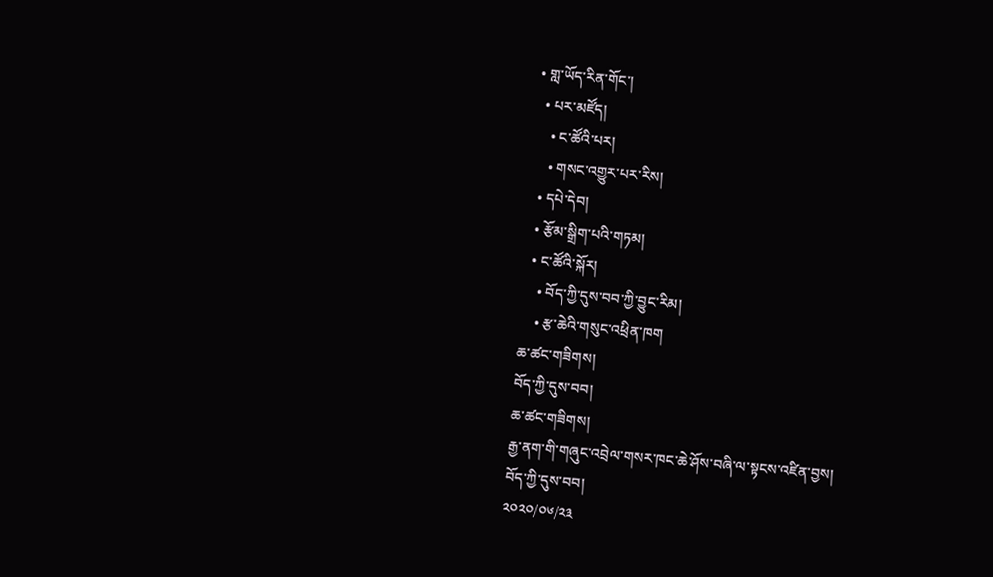• གླ་ཡོད་རིན་གོང་།
  • པར་མཛོད།
    • ང་ཚོའི་པར།
    • གསང་འགྱུར་པར་རིས།
  • དཔེ་དེབ།
  • རྩོམ་སྒྲིག་པའི་གཏམ།
  • ང་ཚོའི་སྐོར།
    • བོད་ཀྱི་དུས་བབ་ཀྱི་བྱུང་རིམ།
    • རྩ་ཆེའི་གསུང་འཕྲིན་ཁག
ཆ་ཚང་གཟིགས།
བོད་ཀྱི་དུས་བབ།
ཆ་ཚང་གཟིགས།
རྒྱ་ནག་གི་གཞུང་འབྲེལ་གསར་ཁང་ཆེ་ཤོས་བཞི་ལ་སྟངས་འཛིན་བྱས།
བོད་ཀྱི་དུས་བབ།
༢༠༢༠/༠༦/༢༣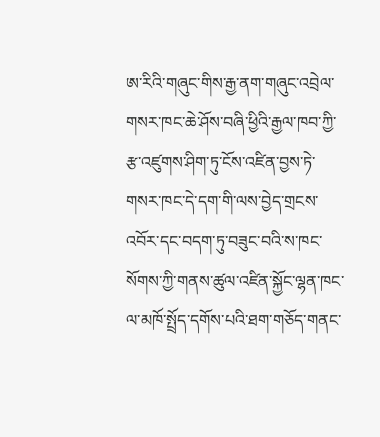ཨ་རིའི་གཞུང་གིས་རྒྱ་ནག་གཞུང་འབྲེལ་གསར་ཁང་ཆེ་ཤོས་བཞི་ཕྱིའི་རྒྱལ་ཁབ་ཀྱི་རྩ་འཛུགས་ཤིག་ཏུ་ངོས་འཛིན་བྱས་ཏེ་གསར་ཁང་དེ་དག་གི་ལས་བྱེད་གྲངས་འབོར་དང་བདག་ཏུ་བཟུང་བའི་ས་ཁང་སོགས་ཀྱི་གནས་ཚུལ་འཛིན་སྐྱོང་ལྷན་ཁང་ལ་མཁོ་སྤྲོད་དགོས་པའི་ཐག་གཅོད་གནང་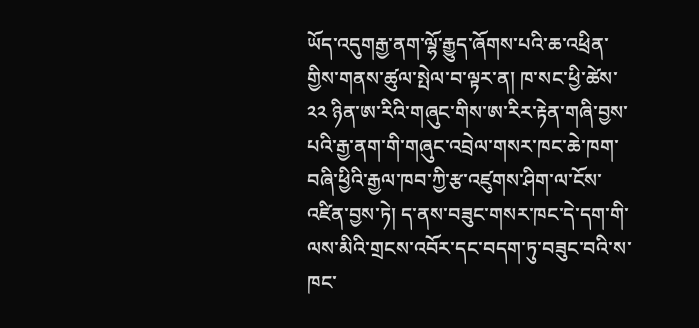ཡོད་འདུགརྒྱ་ནག་ལྷོ་རྒྱུད་ཞོགས་པའི་ཆ་འཕྲིན་གྱིས་གནས་ཚུལ་སྤེལ་བ་ལྟར་ན། ཁ་སང་ཕྱི་ཚེས་ ༢༢ ཉིན་ཨ་རིའི་གཞུང་གིས་ཨ་རིར་རྟེན་གཞི་བྱས་པའི་རྒྱ་ནག་གི་གཞུང་འབྲེལ་གསར་ཁང་ཆེ་ཁག་བཞི་ཕྱིའི་རྒྱལ་ཁབ་ཀྱི་རྩ་འཛུགས་ཤིག་ལ་ངོས་འཛིན་བྱས་ཏེ། ད་ནས་བཟུང་གསར་ཁང་དེ་དག་གི་ལས་མིའི་གྲངས་འབོར་དང་བདག་ཏུ་བཟུང་བའི་ས་ཁང་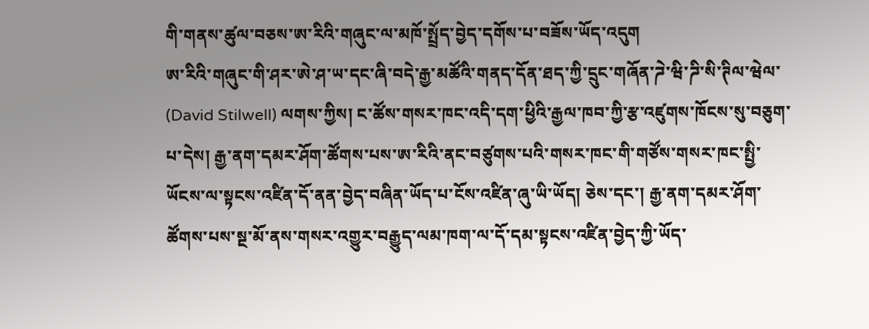གི་གནས་ཚུལ་བཅས་ཨ་རིའི་གཞུང་ལ་མཁོ་སྤྲོད་བྱེད་དགོས་པ་བཟོས་ཡོད་འདུག
ཨ་རིའི་གཞུང་གི་ཤར་ཨེ་ཤ་ཡ་དང་ཞི་བདེ་རྒྱ་མཚོའི་གནད་དོན་ཐད་ཀྱི་དྲུང་གཞོན་ཌེ་ཝི་ཌི་སི་ཊིལ་ཝེལ་ (David Stilwell) ལགས་ཀྱིས། ང་ཚོས་གསར་ཁང་འདི་དག་ཕྱིའི་རྒྱལ་ཁབ་ཀྱི་རྩ་འཛུགས་ཁོངས་སུ་བཅུག་པ་དེས། རྒྱ་ནག་དམར་ཤོག་ཚོགས་པས་ཨ་རིའི་ནང་བཙུགས་པའི་གསར་ཁང་གི་གཙོས་གསར་ཁང་སྤྱི་ཡོངས་ལ་སྟངས་འཛིན་དོ་ནན་བྱེད་བཞིན་ཡོད་པ་ངོས་འཛིན་ཞུ་ཡི་ཡོད། ཅེས་དང་། རྒྱ་ནག་དམར་ཤོག་ཚོགས་པས་སྔ་མོ་ནས་གསར་འགྱུར་བརྒྱུད་ལམ་ཁག་ལ་དོ་དམ་སྟངས་འཛིན་བྱེད་ཀྱི་ཡོད་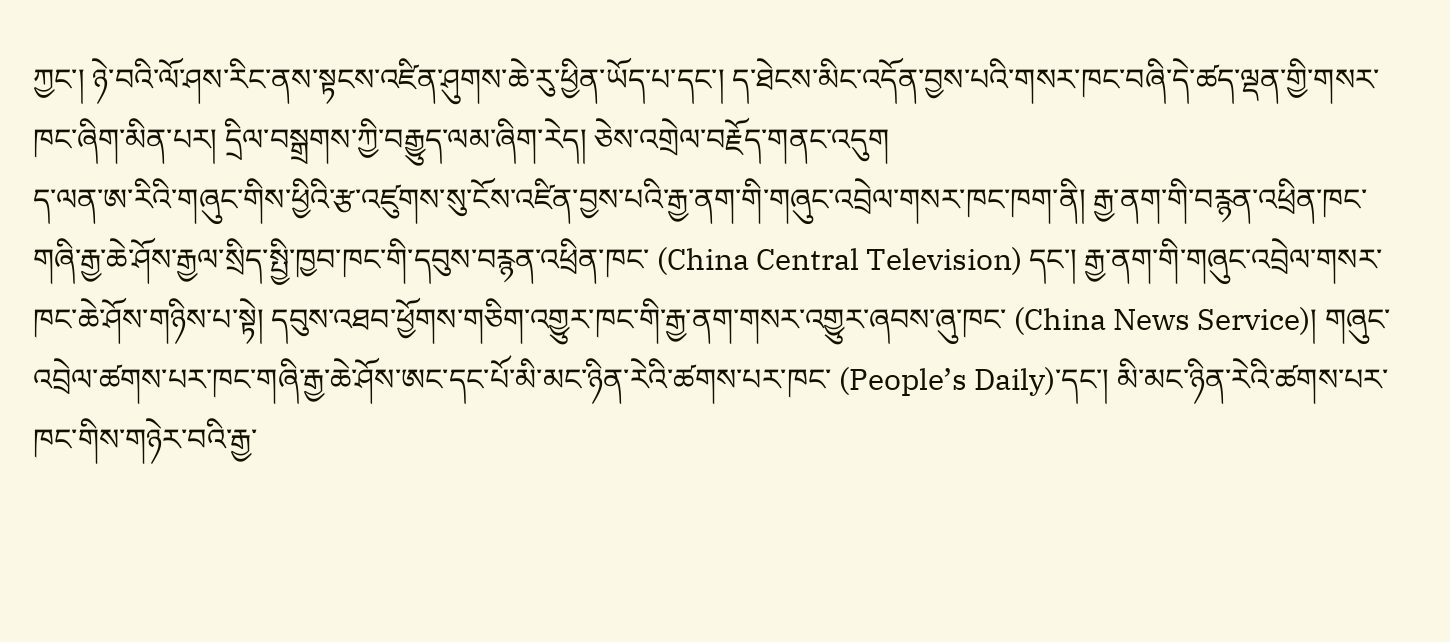ཀྱང་། ཉེ་བའི་ལོ་ཤས་རིང་ནས་སྟངས་འཛིན་ཤུགས་ཆེ་རུ་ཕྱིན་ཡོད་པ་དང་། ད་ཐེངས་མིང་འདོན་བྱས་པའི་གསར་ཁང་བཞི་དེ་ཚད་ལྡན་གྱི་གསར་ཁང་ཞིག་མིན་པར། དྲིལ་བསྒྲགས་ཀྱི་བརྒྱུད་ལམ་ཞིག་རེད། ཅེས་འགྲེལ་བརྗོད་གནང་འདུག
ད་ལན་ཨ་རིའི་གཞུང་གིས་ཕྱིའི་རྩ་འཛུགས་སུ་ངོས་འཛིན་བྱས་པའི་རྒྱ་ནག་གི་གཞུང་འབྲེལ་གསར་ཁང་ཁག་ནི། རྒྱ་ནག་གི་བརྙན་འཕྲིན་ཁང་གཞི་རྒྱ་ཆེ་ཤོས་རྒྱལ་སྲིད་སྤྱི་ཁྱབ་ཁང་གི་དབུས་བརྙན་འཕྲིན་ཁང་ (China Central Television) དང་། རྒྱ་ནག་གི་གཞུང་འབྲེལ་གསར་ཁང་ཆེ་ཤོས་གཉིས་པ་སྟེ། དབུས་འཐབ་ཕྱོགས་གཅིག་འགྱུར་ཁང་གི་རྒྱ་ནག་གསར་འགྱུར་ཞབས་ཞུ་ཁང་ (China News Service)། གཞུང་འབྲེལ་ཚགས་པར་ཁང་གཞི་རྒྱ་ཆེ་ཤོས་ཨང་དང་པོ་མི་མང་ཉིན་རེའི་ཚགས་པར་ཁང་ (People’s Daily)་དང་། མི་མང་ཉིན་རེའི་ཚགས་པར་ཁང་གིས་གཉེར་བའི་རྒྱ་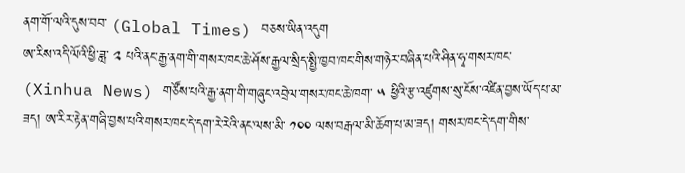ནག་གོ་ལའི་དུས་བབ་ (Global Times) བཅས་ཡིན་འདུག
ཨ་རིས་འདི་ལོའི་ཕྱི་ཟླ་ ༢ པའི་ནང་རྒྱ་ནག་གི་གསར་ཁང་ཆེ་ཤོས་རྒྱལ་སྲིད་སྤྱི་ཁྱབ་ཁང་གིས་གཉེར་བཞིན་པའི་ཤིན་ཧྭ་གསར་ཁང་ (Xinhua News) གཙོས་པའི་རྒྱ་ནག་གི་གཞུང་འབྲེལ་གསར་ཁང་ཆེ་ཁག་ ༥ ཕྱིའི་རྩ་འཛུགས་སུ་ངོས་འཛིན་བྱས་ཡོད་པ་མ་ཟད། ཨ་རིར་རྟེན་གཞི་བྱས་པའི་གསར་ཁང་དེ་དག་རེ་རེའི་ནང་ལས་མི་ ༡༠༠ ལས་བརྒལ་མི་ཆོག་པ་མ་ཟད། གསར་ཁང་དེ་དག་གིས་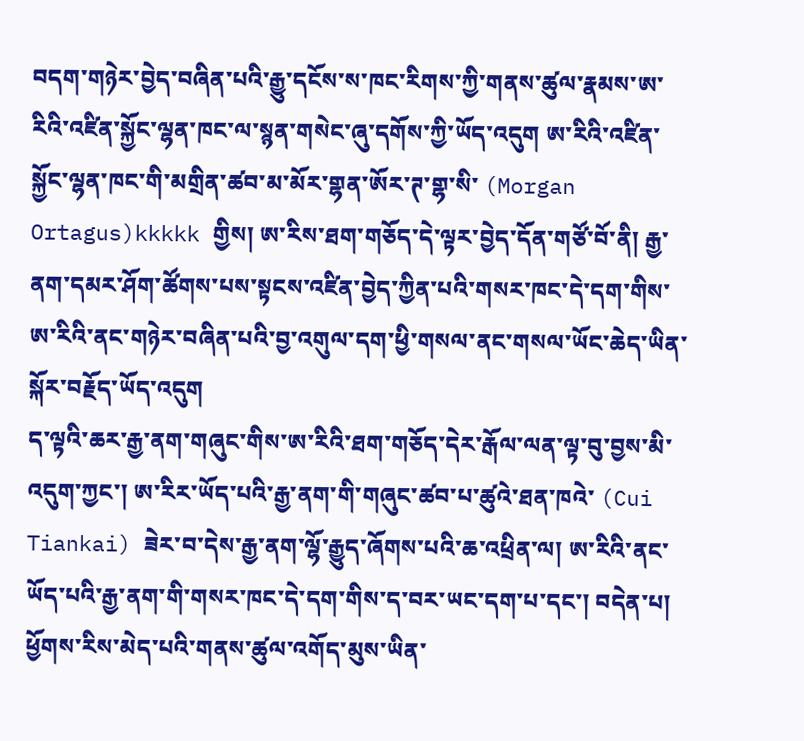བདག་གཉེར་བྱེད་བཞིན་པའི་རྒྱུ་དངོས་ས་ཁང་རིགས་ཀྱི་གནས་ཚུལ་རྣམས་ཨ་རིའི་འཛིན་སྐྱོང་ལྷན་ཁང་ལ་སྙན་གསེང་ཞུ་དགོས་ཀྱི་ཡོད་འདུག ཨ་རིའི་འཛིན་སྐྱོང་ལྷན་ཁང་གི་མགྲིན་ཚབ་མ་མོར་གྷན་ཨོར་ཊ་གྷ་སི་ (Morgan Ortagus)kkkkk གྱིས། ཨ་རིས་ཐག་གཅོད་དེ་ལྟར་བྱེད་དོན་གཙོ་བོ་ནི། རྒྱ་ནག་དམར་ཤོག་ཚོགས་པས་སྟངས་འཛིན་བྱེད་ཀྱིན་པའི་གསར་ཁང་དེ་དག་གིས་ཨ་རིའི་ནང་གཉེར་བཞིན་པའི་བྱ་འགུལ་དག་ཕྱི་གསལ་ནང་གསལ་ཡོང་ཆེད་ཡིན་སྐོར་བརྗོད་ཡོད་འདུག
ད་ལྟའི་ཆར་རྒྱ་ནག་གཞུང་གིས་ཨ་རིའི་ཐག་གཅོད་དེར་རྒོལ་ལན་ལྟ་བུ་བྱས་མི་འདུག་ཀྱང་། ཨ་རིར་ཡོད་པའི་རྒྱ་ནག་གི་གཞུང་ཚབ་པ་ཚུའེ་ཐན་ཁའེ་ (Cui Tiankai) ཟེར་བ་དེས་རྒྱ་ནག་ལྷོ་རྒྱུད་ཞོགས་པའི་ཆ་འཕྲིན་ལ། ཨ་རིའི་ནང་ཡོད་པའི་རྒྱ་ནག་གི་གསར་ཁང་དེ་དག་གིས་ད་བར་ཡང་དག་པ་དང་། བདེན་པ། ཕྱོགས་རིས་མེད་པའི་གནས་ཚུལ་འགོད་མུས་ཡིན་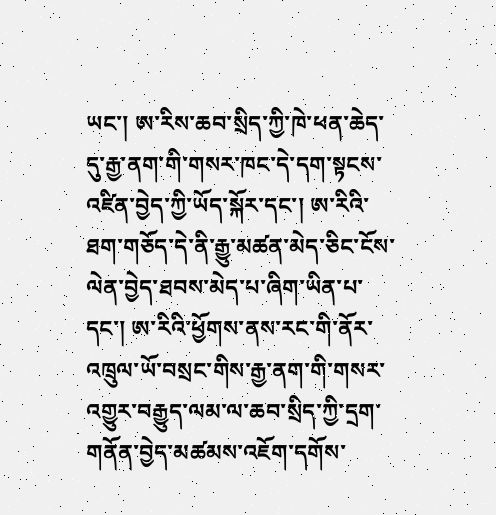ཡང་། ཨ་རིས་ཆབ་སྲིད་ཀྱི་ཁེ་ཕན་ཆེད་དུ་རྒྱ་ནག་གི་གསར་ཁང་དེ་དག་སྟངས་འཛིན་བྱེད་ཀྱི་ཡོད་སྐོར་དང་། ཨ་རིའི་ཐག་གཅོད་དེ་ནི་རྒྱུ་མཚན་མེད་ཅིང་ངོས་ལེན་བྱེད་ཐབས་མེད་པ་ཞིག་ཡིན་པ་དང་། ཨ་རིའི་ཕྱོགས་ནས་རང་གི་ནོར་འཁྲུལ་ཡོ་བསྲང་གིས་རྒྱ་ནག་གི་གསར་འགྱུར་བརྒྱུད་ལམ་ལ་ཆབ་སྲིད་ཀྱི་དྲག་གནོན་བྱེད་མཚམས་འཇོག་དགོས་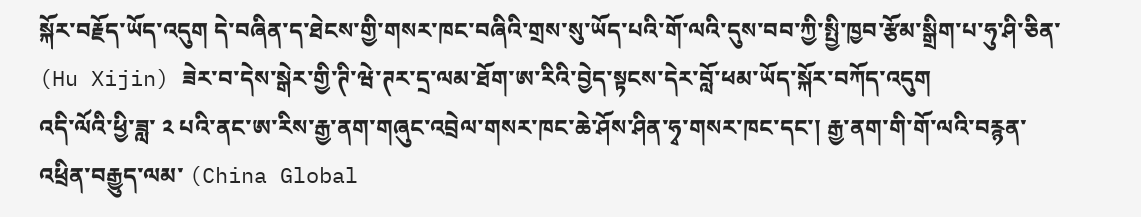སྐོར་བརྗོད་ཡོད་འདུག དེ་བཞིན་ད་ཐེངས་གྱི་གསར་ཁང་བཞིའི་གྲས་སུ་ཡོད་པའི་གོ་ལའི་དུས་བབ་ཀྱི་སྤྱི་ཁྱབ་རྩོམ་སྒྲིག་པ་ཧུ་ཤི་ཅིན་ (Hu Xijin) ཟེར་བ་དེས་སྒེར་གྱི་ཊི་ཝེ་ཊར་དྲ་ལམ་ཐོག་ཨ་རིའི་བྱེད་སྟངས་དེར་བློ་ཕམ་ཡོད་སྐོར་བཀོད་འདུག
འདི་ལོའི་ཕྱི་ཟླ་ ༢ པའི་ནང་ཨ་རིས་རྒྱ་ནག་གཞུང་འབྲེལ་གསར་ཁང་ཆེ་ཤོས་ཤིན་ཧྭ་གསར་ཁང་དང་། རྒྱ་ནག་གི་གོ་ལའི་བརྙན་འཕྲིན་བརྒྱུད་ལམ་ (China Global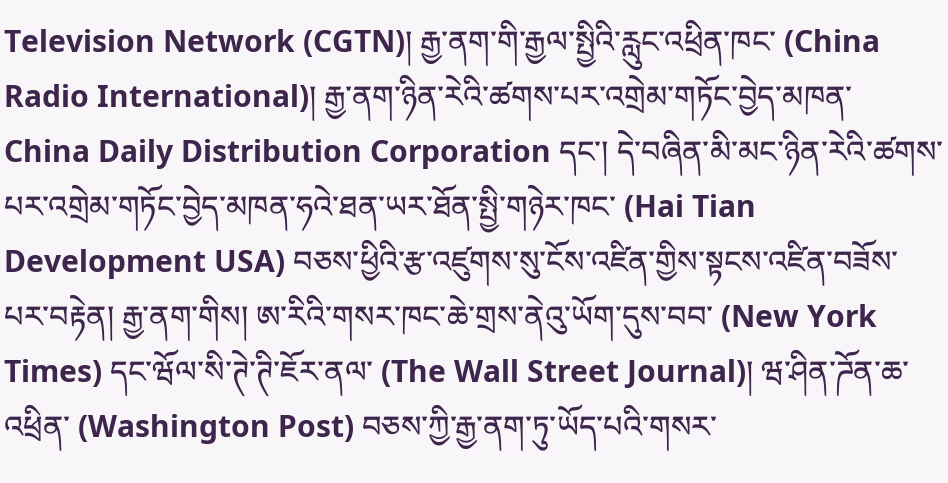Television Network (CGTN)། རྒྱ་ནག་གི་རྒྱལ་སྤྱིའི་རླུང་འཕྲིན་ཁང་ (China Radio International)། རྒྱ་ནག་ཉིན་རེའི་ཚགས་པར་འགྲེམ་གཏོང་བྱེད་མཁན་ China Daily Distribution Corporation དང་། དེ་བཞིན་མི་མང་ཉིན་རེའི་ཚགས་པར་འགྲེམ་གཏོང་བྱེད་མཁན་ཧའེ་ཐན་ཡར་ཐོན་སྤྱི་གཉེར་ཁང་ (Hai Tian Development USA) བཅས་ཕྱིའི་རྩ་འཛུགས་སུ་ངོས་འཛིན་གྱིས་སྟངས་འཛིན་བཟོས་པར་བརྟེན། རྒྱ་ནག་གིས། ཨ་རིའི་གསར་ཁང་ཆེ་གྲས་ནེའུ་ཡོག་དུས་བབ་ (New York Times) དང་ཝོལ་སི་ཊེ་ཊི་ཇོར་ནལ་ (The Wall Street Journal)། ཝ་ཤིན་ཌོན་ཆ་འཕྲིན་ (Washington Post) བཅས་ཀྱི་རྒྱ་ནག་ཏུ་ཡོད་པའི་གསར་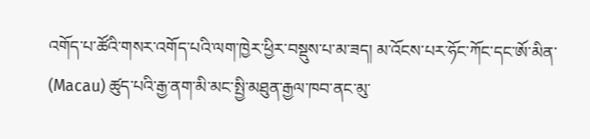འགོད་པ་ཚོའི་གསར་འགོད་པའི་ལག་ཁྱེར་ཕྱིར་བསྡུས་པ་མ་ཟད། མ་འོངས་པར་ཧོང་ཀོང་དང་ཨོ་མིན་ (Macau) ཚུད་པའི་རྒྱ་ནག་མི་མང་སྤྱི་མཐུན་རྒྱལ་ཁབ་ནང་མུ་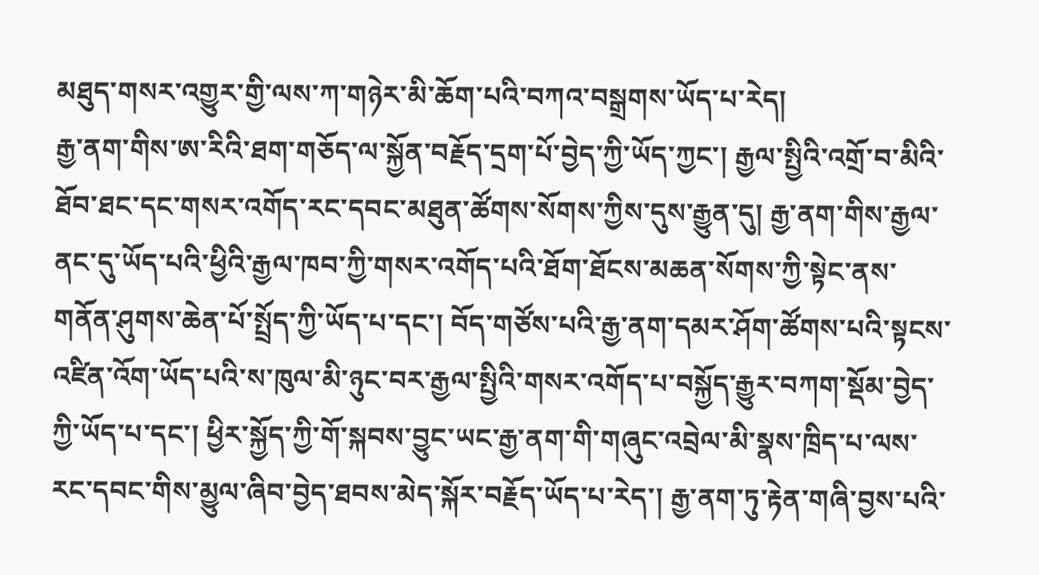མཐུད་གསར་འགྱུར་གྱི་ལས་ཀ་གཉེར་མི་ཆོག་པའི་བཀའ་བསྒྲགས་ཡོད་པ་རེད།
རྒྱ་ནག་གིས་ཨ་རིའི་ཐག་གཅོད་ལ་སྐྱོན་བརྗོད་དྲག་པོ་བྱེད་ཀྱི་ཡོད་ཀྱང་། རྒྱལ་སྤྱིའི་འགྲོ་བ་མིའི་ཐོབ་ཐང་དང་གསར་འགོད་རང་དབང་མཐུན་ཚོགས་སོགས་ཀྱིས་དུས་རྒྱུན་དུ། རྒྱ་ནག་གིས་རྒྱལ་ནང་དུ་ཡོད་པའི་ཕྱིའི་རྒྱལ་ཁབ་ཀྱི་གསར་འགོད་པའི་ཐོག་ཐོངས་མཆན་སོགས་ཀྱི་སྟེང་ནས་གནོན་ཤུགས་ཆེན་པོ་སྤྲོད་ཀྱི་ཡོད་པ་དང་། བོད་གཙོས་པའི་རྒྱ་ནག་དམར་ཤོག་ཚོགས་པའི་སྟངས་འཛིན་འོག་ཡོད་པའི་ས་ཁུལ་མི་ཉུང་བར་རྒྱལ་སྤྱིའི་གསར་འགོད་པ་བསྐྱོད་རྒྱུར་བཀག་སྡོམ་བྱེད་ཀྱི་ཡོད་པ་དང་། ཕྱིར་སྐྱོད་ཀྱི་གོ་སྐབས་བྱུང་ཡང་རྒྱ་ནག་གི་གཞུང་འབྲེལ་མི་སྣས་ཁྲིད་པ་ལས་རང་དབང་གིས་མྱུལ་ཞིབ་བྱེད་ཐབས་མེད་སྐོར་བརྗོད་ཡོད་པ་རེད་། རྒྱ་ནག་ཏུ་རྟེན་གཞི་བྱས་པའི་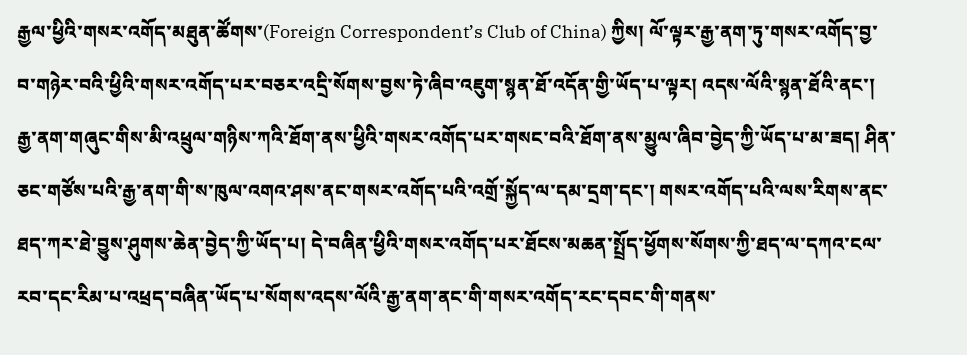རྒྱལ་ཕྱིའི་གསར་འགོད་མཐུན་ཚོགས་(Foreign Correspondent’s Club of China) ཀྱིས། ལོ་ལྟར་རྒྱ་ནག་ཏུ་གསར་འགོད་བྱ་བ་གཉེར་བའི་ཕྱིའི་གསར་འགོད་པར་བཅར་འདྲི་སོགས་བྱས་ཏེ་ཞིབ་འཇུག་སྙན་ཐོ་འདོན་གྱི་ཡོད་པ་ལྟར། འདས་ལོའི་སྙན་ཐོའི་ནང་། རྒྱ་ནག་གཞུང་གིས་མི་འཕྲུལ་གཉིས་ཀའི་ཐོག་ནས་ཕྱིའི་གསར་འགོད་པར་གསང་བའི་ཐོག་ནས་མྱུལ་ཞིབ་བྱེད་ཀྱི་ཡོད་པ་མ་ཟད། ཤིན་ཅང་གཙོས་པའི་རྒྱ་ནག་གི་ས་ཁུལ་འགའ་ཤས་ནང་གསར་འགོད་པའི་འགྲོ་སྐྱོད་ལ་དམ་དྲག་དང་། གསར་འགོད་པའི་ལས་རིགས་ནང་ཐད་ཀར་ཐེ་བྱུས་ཤུགས་ཆེན་བྱེད་ཀྱི་ཡོད་པ། དེ་བཞིན་ཕྱིའི་གསར་འགོད་པར་ཐོངས་མཆན་སྤྲོད་ཕྱོགས་སོགས་ཀྱི་ཐད་ལ་དཀའ་ངལ་རབ་དང་རིམ་པ་འཕྲད་བཞིན་ཡོད་པ་སོགས་འདས་ལོའི་རྒྱ་ནག་ནང་གི་གསར་འགོད་རང་དབང་གི་གནས་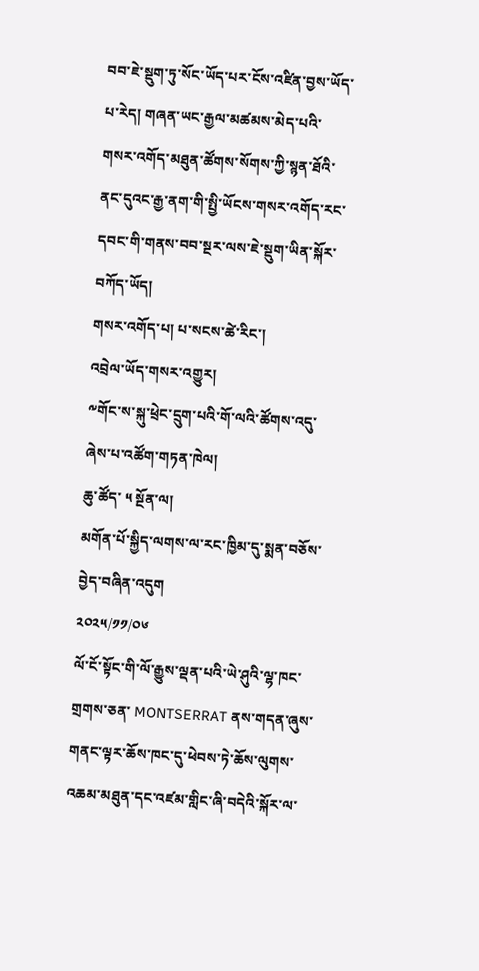བབ་ཇེ་སྡུག་ཏུ་སོང་ཡོད་པར་ངོས་འཛིན་བྱས་ཡོད་པ་རེད། གཞན་ཡང་རྒྱལ་མཚམས་མེད་པའི་གསར་འགོད་མཐུན་ཚོགས་སོགས་ཀྱི་སྙན་ཐོའི་ནང་དུའང་རྒྱ་ནག་གི་སྤྱི་ཡོངས་གསར་འགོད་རང་དབང་གི་གནས་བབ་སྔར་ལས་ཇེ་སྡུག་ཡིན་སྐོར་བཀོད་ཡོད།
གསར་འགོད་པ། པ་སངས་ཚེ་རིང་།
འབྲེལ་ཡོད་གསར་འགྱུར།
༸གོང་ས་སྐུ་ཕྲེང་དྲུག་པའི་གོ་ལའི་ཚོགས་འདུ་ཞེས་པ་འཚོག་གཏན་ཁེལ།
ཆུ་ཚོད་ ༥ སྔོན་ལ།
མགོན་པོ་སྐྱིད་ལགས་ལ་རང་ཁྱིམ་དུ་སྨན་བཅོས་བྱེད་བཞིན་འདུག
༢༠༢༥/༡༡/༠༦
ལོ་ངོ་སྟོང་གི་ལོ་རྒྱུས་ལྡན་པའི་ཡེ་ཤུའི་ལྷ་ཁང་གྲགས་ཅན་ MONTSERRAT ནས་གདན་ཞུས་གནང་ལྟར་ཆོས་ཁང་དུ་ཕེབས་ཏེ་ཆོས་ལུགས་འཆམ་མཐུན་དང་འཛམ་གླིང་ཞི་བདེའི་སྐོར་ལ་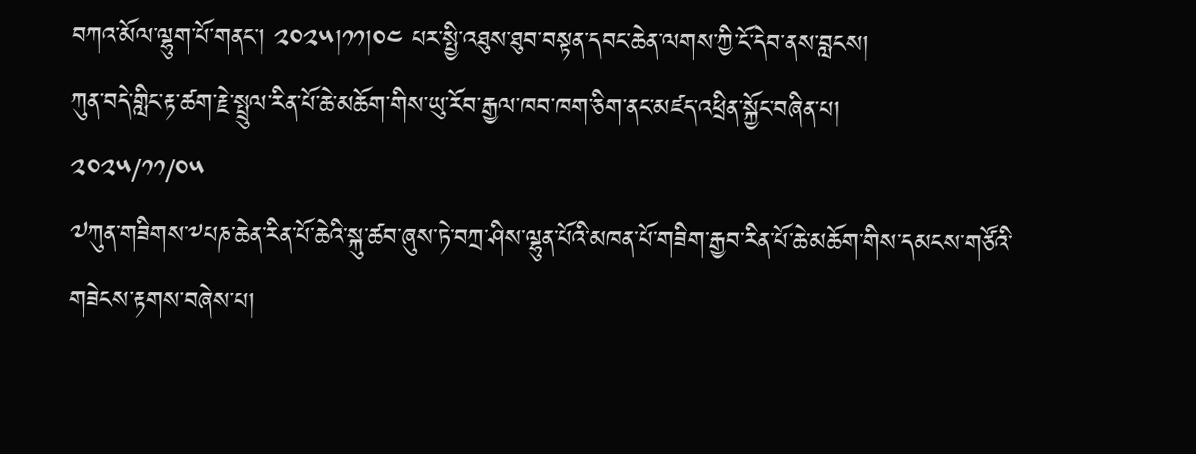བཀའ་མོལ་ལྷུག་པོ་གནང་། ༢༠༢༥།༡༡།༠༤ པར་སྤྱི་འཐུས་ཐུབ་བསྟན་དབང་ཆེན་ལགས་ཀྱི་ངོ་དེབ་ནས་བླངས།
ཀུན་བདེ་གླིང་རྟ་ཚག་རྗེ་སྤྲུལ་རིན་པོ་ཆེ་མཆོག་གིས་ཡུ་རོབ་རྒྱལ་ཁབ་ཁག་ཅིག་ནང་མཛད་འཕྲིན་སྐྱོང་བཞིན་པ།
༢༠༢༥/༡༡/༠༥
༧ཀུན་གཟིགས་༸པཎ་ཆེན་རིན་པོ་ཆེའི་སྐུ་ཚབ་ཞུས་ཏེ་བཀྲ་ཤིས་ལྷུན་པོའི་མཁན་པོ་གཟིག་རྒྱབ་རིན་པོ་ཆེ་མཆོག་གིས་དམངས་གཙོའི་གཟེངས་རྟགས་བཞེས་པ།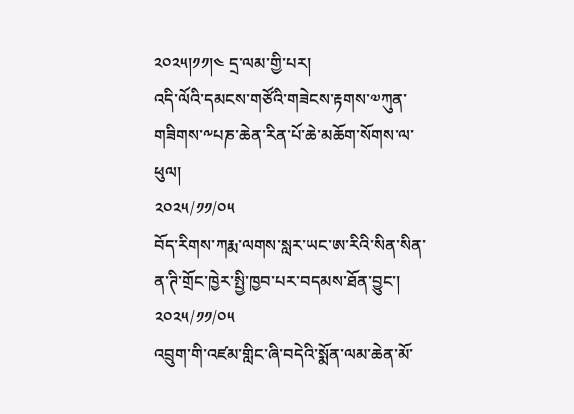༢༠༢༥།༡༡།༤ དྲ་ལམ་གྱི་པར།
འདི་ལོའི་དམངས་གཙོའི་གཟེངས་རྟགས་༧ཀུན་གཟིགས་༸པཎ་ཆེན་རིན་པོ་ཆེ་མཆོག་སོགས་ལ་ཕུལ།
༢༠༢༥/༡༡/༠༥
བོད་རིགས་ཀརྨ་ལགས་སླར་ཡང་ཨ་རིའི་སིན་སིན་ན་ཊི་གྲོང་ཁྱེར་སྤྱི་ཁྱབ་པར་བདམས་ཐོན་བྱུང་།
༢༠༢༥/༡༡/༠༥
འབྲུག་གི་འཛམ་གླིང་ཞི་བདེའི་སྨོན་ལམ་ཆེན་མོ་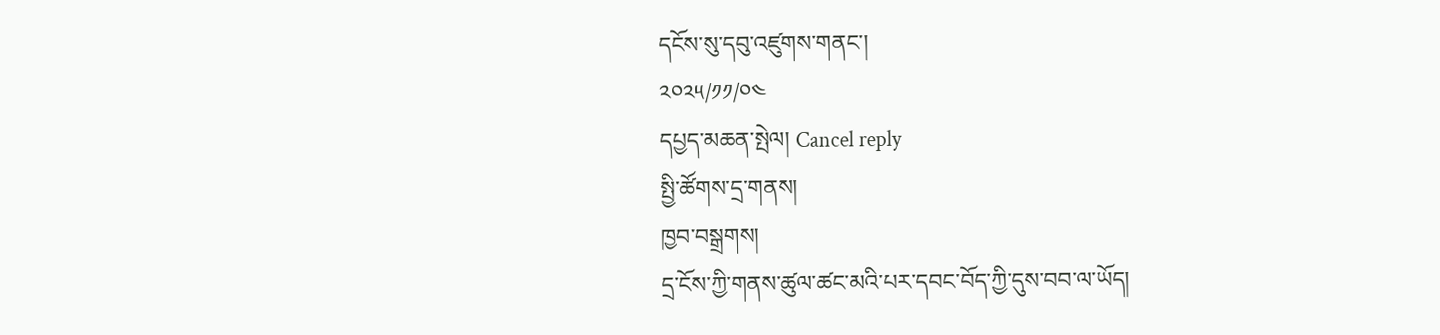དངོས་སུ་དབུ་འཛུགས་གནང་།
༢༠༢༥/༡༡/༠༤
དཔྱད་མཆན་སྤེལ། Cancel reply
སྤྱི་ཚོགས་དྲ་གནས།
ཁྱབ་བསྒྲགས།
དྲ་ངོས་ཀྱི་གནས་ཚུལ་ཚང་མའི་པར་དབང་བོད་ཀྱི་དུས་བབ་ལ་ཡོད།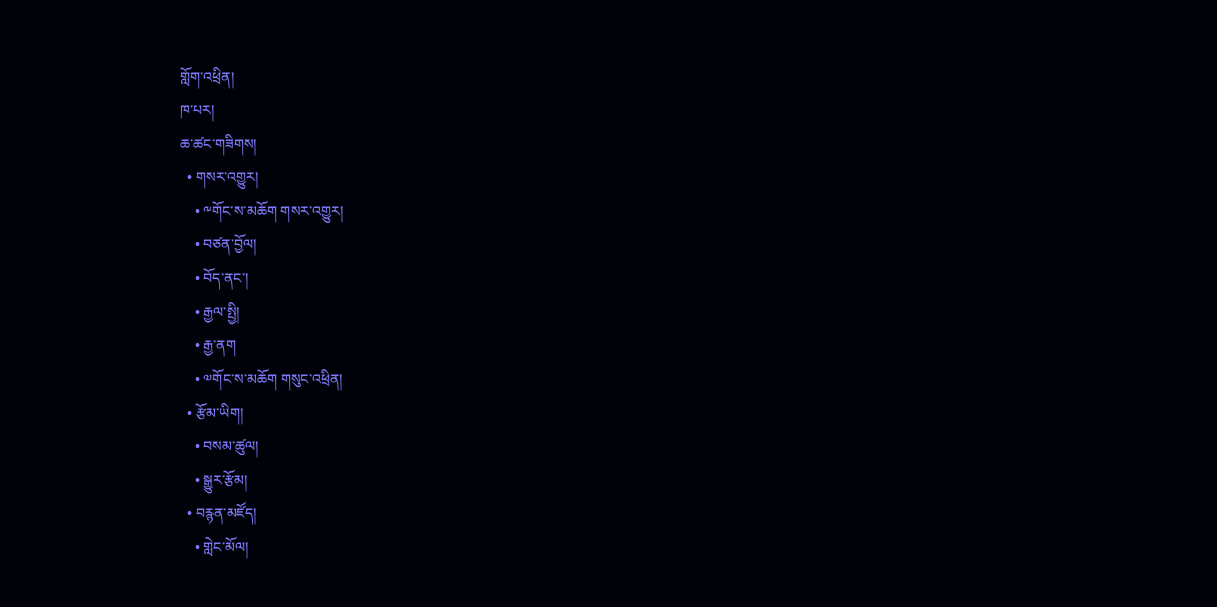གློག་འཕྲིན།
ཁ་པར།
ཆ་ཚང་གཟིགས།
  • གསར་འགྱུར།
    • ༸གོང་ས་མཆོག གསར་འགྱུར།
    • བཙན་བྱོལ།
    • བོད་ནང་།
    • རྒྱལ་སྤྱི།
    • རྒྱ་ནག
    • ༧གོང་ས་མཆོག གསུང་འཕྲིན།
  • རྩོམ་ཡིག།
    • བསམ་ཚུལ།
    • སྒྱུར་རྩོམ།
  • བརྙན་མཛོད།
    • གླེང་མོལ།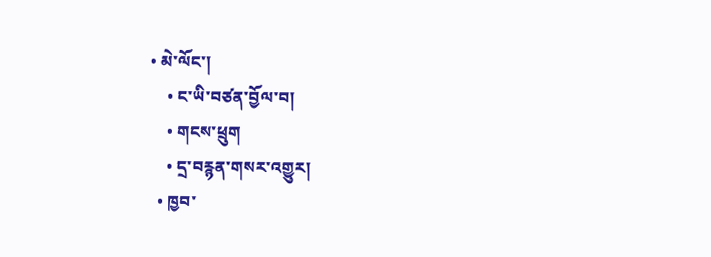• མེ་ལོང་།
    • ང་ཡི་བཙན་བྱོལ་བ།
    • གངས་ཕྲུག
    • དྲ་བརྙན་གསར་འགྱུར།
  • ཁྱབ་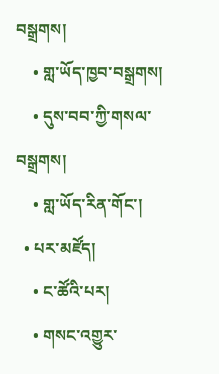བསྒྲགས།
    • གླ་ཡོད་ཁྱབ་བསྒྲགས།
    • དུས་བབ་ཀྱི་གསལ་བསྒྲགས།
    • གླ་ཡོད་རིན་གོང་།
  • པར་མཛོད།
    • ང་ཚོའི་པར།
    • གསང་འགྱུར་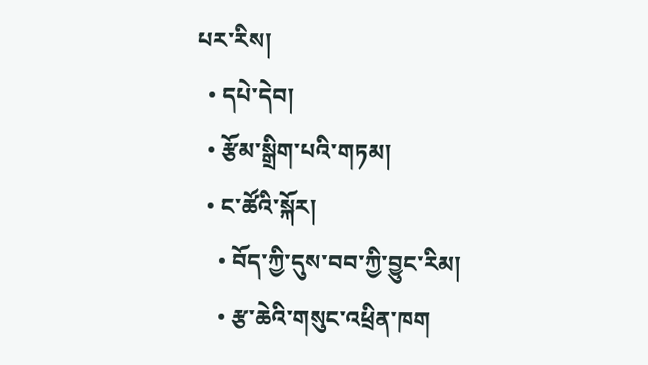པར་རིས།
  • དཔེ་དེབ།
  • རྩོམ་སྒྲིག་པའི་གཏམ།
  • ང་ཚོའི་སྐོར།
    • བོད་ཀྱི་དུས་བབ་ཀྱི་བྱུང་རིམ།
    • རྩ་ཆེའི་གསུང་འཕྲིན་ཁག